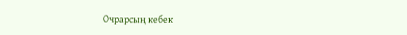Очрарсың кебек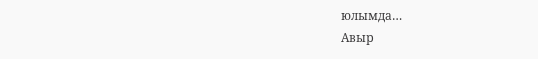юлымда…
Авыр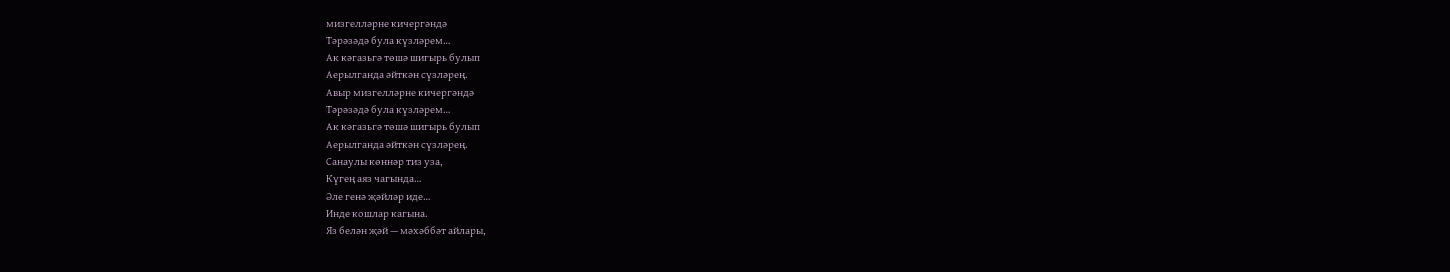мизгелләрне кичергәндә
Тәрәзәдә була күзләрем…
Ак кәгазьгә төшә шигырь булып
Аерылганда әйткән сүзләрең.
Авыр мизгелләрне кичергәндә
Тәрәзәдә була күзләрем…
Ак кәгазьгә төшә шигырь булып
Аерылганда әйткән сүзләрең.
Санаулы көннәр тиз уза,
Күгең аяз чагында…
Әле генә җәйләр иде…
Инде кошлар кагына.
Яз белән җәй — мәхәббәт айлары,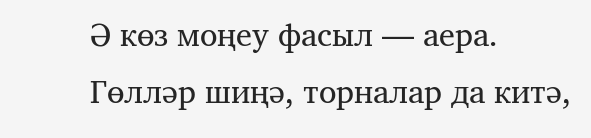Ә көз моңеу фасыл — аера.
Гөлләр шиңә, торналар да китә,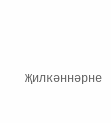Җилкәннәрне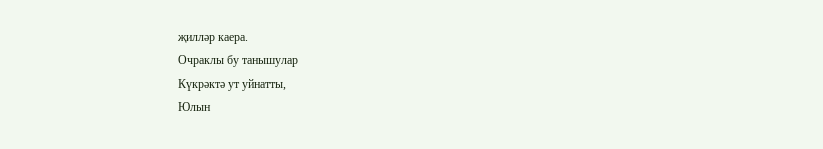җилләр каера.
Очраклы бу танышулар
Күкрәктә ут уйнатты,
Юлын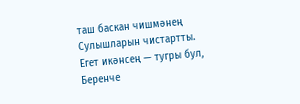таш баскан чишмәнең
Сулышларын чистартты.
Егет икәнсең — тугры бул,
Беренче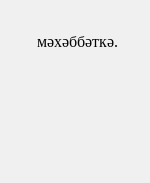мәхәббәткә.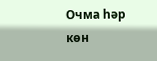Очма һәр көн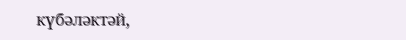күбәләктәй,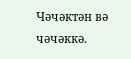Чәчәктән вә чәчәккә.